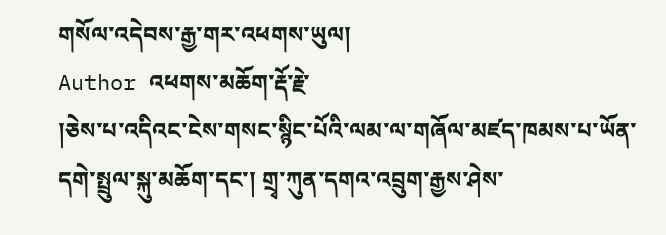གསོལ་འདེབས་རྒྱ་གར་འཕགས་ཡུལ།
Author འཕགས་མཆོག་རྡོ་རྗེ་
།ཅེས་པ་འདིའང་ངེས་གསང་སྙིང་པོའི་ལམ་ལ་གཞོལ་མཛད་ཁམས་པ་ཡོན་དགེ་སྤྲུལ་སྐུ་མཆོག་དང་། གྲྭ་ཀུན་དགའ་འབྲུག་རྒྱས་ཤེས་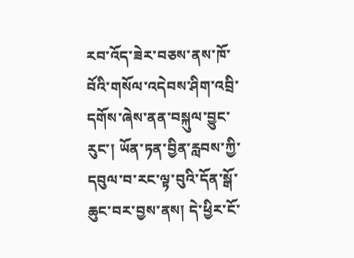རབ་འོད་ཟེར་བཅས་ནས་ཁོ་བོའི་གསོལ་འདེབས་ཤིག་འབྲི་དགོས་ཞེས་ནན་བསྐུལ་བྱུང་རུང་། ཡོན་ཏན་བྱིན་རླབས་ཀྱི་དབུལ་བ་རང་ལྟ་བུའི་དོན་སྒོ་ཆུང་བར་བྱས་ནས། དེ་ཕྱིར་ངོ་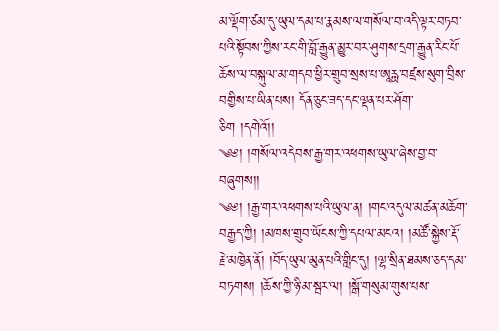མ་ལྡོག་ཙམ་དུ་ཡུལ་དམ་པ་རྣམས་ལ་གསོལ་བ་འདི་ལྟར་བཏབ་པའི་སྟོབས་ཀྱིས་རང་གི་བློ་རྒྱུན་མྱུར་བར་ཤུགས་དྲག་རྒྱུན་རིང་པོ་ཆོས་ལ་བསྐུལ་མ་གདབ་ཕྱིར་གྲུབ་སྲས་པ་ཨཱརྻ་བཛྲས་སུག་བྲིས་བགྱིས་པ་ཡིན་པས། དོན་ཅུང་ཟད་དང་ལྡན་པར་ཤོག་ཅིག །དགེའོ།།
༄༅། །གསོལ་འདེབས་རྒྱ་གར་འཕགས་ཡུལ་ཞེས་བྱ་བ་བཞུགས།།
༄༅། །རྒྱ་གར་འཕགས་པའི་ཡུལ་ན། །གང་འདུལ་མཚན་མཆོག་བརྒྱད་ཀྱི། །མཁས་གྲུབ་ཡོངས་ཀྱི་དཔལ་མངའ། །མཚོ་སྐྱེས་རྡོ་རྗེ་མཁྱེན་ནོ། །བོད་ཡུལ་མུན་པའི་གླིང་དུ། །ལྷ་སྲིན་ཐམས་ཅད་དམ་བཏགས། །ཆོས་ཀྱི་ཉི་མ་སྦར་ལ། །སྒོ་གསུམ་གུས་པས་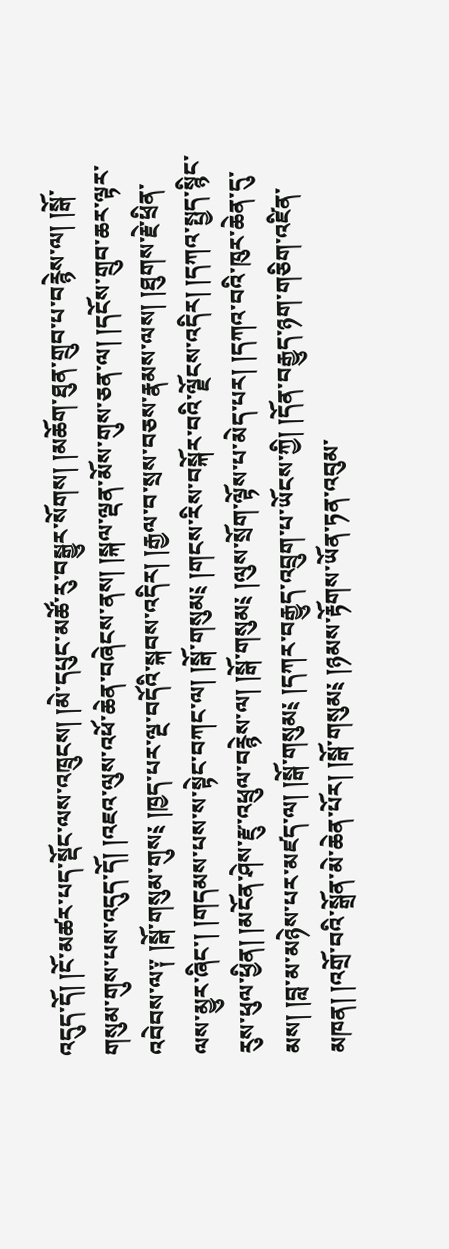འདུད་དོ། །ངོ་མཚར་པད་སྡོང་ལས་འཁྲུངས། །མེ་དཔུང་མཚོ་རུ་བསྒྱུར་སོགས། །མཆོག་ཐུན་གྲུབ་པ་བརྙེས་ལ། །སྒོ་གསུམ་གུས་པས་འདུད་དོ། །འཇའ་ལུས་འཕོ་ཆེན་བཞེངས་ནས། །སྐལ་ལྡན་མོས་གུས་ཅན་ལ། །དངོས་གྲུབ་ཆར་ལྟར་འབེབས་ལ༑ །སྒོ་གསུམ་གུས༴ །ཁྱད་པར་ལྔ་བདོའི་སྐབས་འདིར། །རྒྱལ་བ་སྲས་བཅས་རྣམས་ལས། །ཐུགས་རྗེ་ཕྲིན་ལས་མྱུར་ཞིང་། །གདམས་པས་ས་སྟེང་བཀང་ལ། །སྒོ་གསུམ༴ །གངས་རིས་བསྐོར་བའི་ལྗོངས་འདིར། །དཀའ་སྤྱད་སྙིང་རུས་ཕུལ་ཕྱིན། །མངོན་ཤེས་རྫུ་འཕྲུལ་བརྙེས་ལ། །སྒོ་གསུམ༴ །ལུས་སྲོག་ལྟོས་པ་མེད་པར། །དཀའ་བའི་ཁུར་ཆེན་དུ་མས། །བླ་མ་མཉེས་པར་མཛད་ལ། །སྒོ་གསུམ༴ །དཀར་བརྒྱུད་འབྲུག་པ་ཡོངས་ཀྱི། །དོན་བརྒྱུད་ཉག་གཅིག་འཛིན་མཁན། །འགྲོ་བའི་སྒྲོན་མེ་ཆེན་པོར། །སྒོ་གསུམ༴ །ཉམས་རྟོགས་ཡོན་ཏན་འབུམ་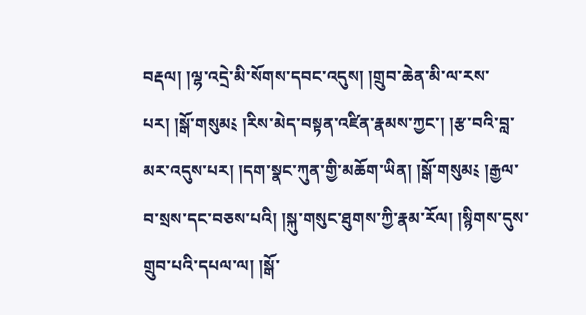བརྡལ། །ལྷ་འདྲེ་མི་སོགས་དབང་འདུས། །གྲུབ་ཆེན་མི་ལ་རས་པར། །སྒོ་གསུམ༴ །རིས་མེད་བསྟན་འཛིན་རྣམས་ཀྱང་། །རྩ་བའི་བླ་མར་འདུས་པར། །དག་སྣང་ཀུན་གྱི་མཆོག་ཡིན། །སྒོ་གསུམ༴ །རྒྱལ་བ་སྲས་དང་བཅས་པའི། །སྐུ་གསུང་ཐུགས་ཀྱི་རྣམ་རོལ། །སྙིགས་དུས་གྲུབ་པའི་དཔལ་ལ། །སྒོ་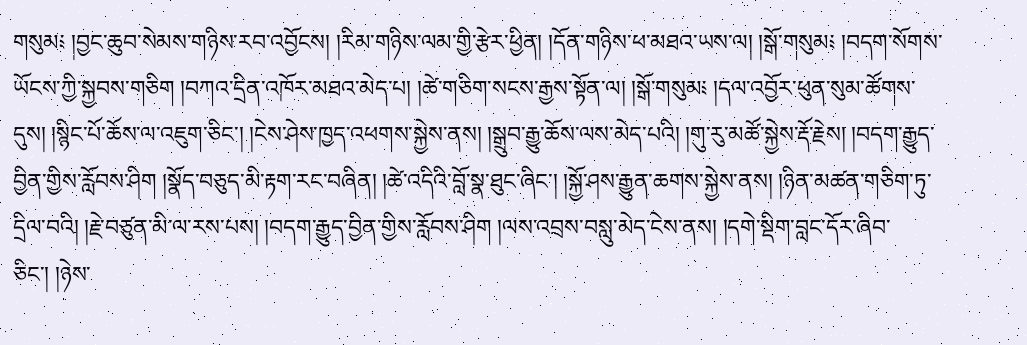གསུམ༴ །བྱང་ཆུབ་སེམས་གཉིས་རབ་འབྱོངས། །རིམ་གཉིས་ལམ་གྱི་རྩེར་ཕྱིན། །དོན་གཉིས་ཕ་མཐའ་ཡས་ལ། །སྒོ་གསུམ༴ །བདག་སོགས་ཡོངས་ཀྱི་སྐྱབས་གཅིག །བཀའ་དྲིན་འཁོར་མཐའ་མེད་པ། །ཚེ་གཅིག་སངས་རྒྱས་སྟོན་ལ། །སྒོ་གསུམ༴ །དལ་འབྱོར་ཕུན་སུམ་ཚོགས་དུས། །སྙིང་པོ་ཆོས་ལ་འཇུག་ཅིང་། །ངེས་ཤེས་ཁྱད་འཕགས་སྐྱེས་ནས། །སྒྲུབ་རྒྱུ་ཆོས་ལས་མེད་པའི། །གུ་རུ་མཚོ་སྐྱེས་རྡོ་རྗེས། །བདག་རྒྱུད་བྱིན་གྱིས་རློབས་ཤིག །སྣོད་བཅུད་མི་རྟག་རང་བཞིན། །ཚེ་འདིའི་བློ་སྣ་ཐུང་ཞིང་། །སྐྱོ་ཤས་རྒྱུན་ཆགས་སྐྱེས་ནས། །ཉིན་མཚན་གཅིག་ཏུ་དྲིལ་བའི། །རྗེ་བཙུན་མི་ལ་རས་པས། །བདག་རྒྱུད་བྱིན་གྱིས་རློབས་ཤིག །ལས་འབྲས་བསླུ་མེད་ངེས་ནས། །དགེ་སྡིག་བླང་དོར་ཞིབ་ཅིང་། །ཉེས་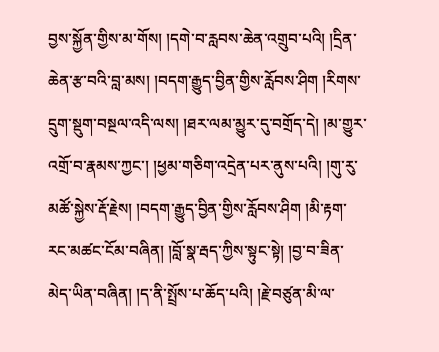བྱས་སྐྱོན་གྱིས་མ་གོས། །དགེ་བ་རླབས་ཆེན་འགྲུབ་པའི། །དྲིན་ཆེན་རྩ་བའི་བླ་མས། །བདག་རྒྱུད་བྱིན་གྱིས་རློབས་ཤིག །རིགས་དྲུག་སྡུག་བསྔལ་འདི་ལས། །ཐར་ལམ་མྱུར་དུ་བགྲོད་དེ། །མ་གྱུར་འགྲོ་བ་རྣམས་ཀྱང་། །ཕྱམ་གཅིག་འདྲེན་པར་ནུས་པའི། །གུ་རུ་མཚོ་སྐྱེས་རྡོ་རྗེས། །བདག་རྒྱུད་བྱིན་གྱིས་རློབས་ཤིག །མི་རྟག་རང་མཚང་ངོམ་བཞིན། །བློ་སྣ་རྦད་ཀྱིས་སྟུང་སྟེ། །བྱ་བ་ཟིན་མེད་ཡིན་བཞིན། །ད་ནི་སྤྲོས་པ་ཆོད་པའི། །རྗེ་བཙུན་མི་ལ་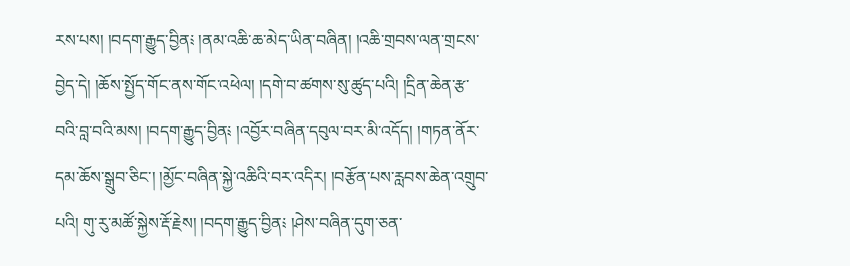རས་པས། །བདག་རྒྱུད་བྱིན༴ །ནམ་འཆི་ཆ་མེད་ཡིན་བཞིན། །འཆི་གྲབས་ལན་གྲངས་བྱེད་དེ། །ཆོས་སྤྱོད་གོང་ནས་གོང་འཕེལ། །དགེ་བ་ཚགས་སུ་ཚུད་པའི། །དྲིན་ཆེན་རྩ་བའི་བླ་བའི་མས། །བདག་རྒྱུད་བྱིན༴ །འབྱོར་བཞིན་དབུལ་བར་མི་འདོད། །གཏན་ནོར་དམ་ཆོས་སྒྲུབ་ཅིང་། །མྱོང་བཞིན་སྐྱེ་འཆིའི་བར་འདིར། །བརྩོན་པས་རླབས་ཆེན་འགྲུབ་པའི། གུ་རུ་མཚོ་སྐྱེས་རྡོ་རྗེས། །བདག་རྒྱུད་བྱིན༴ །ཤེས་བཞིན་དུག་ཅན་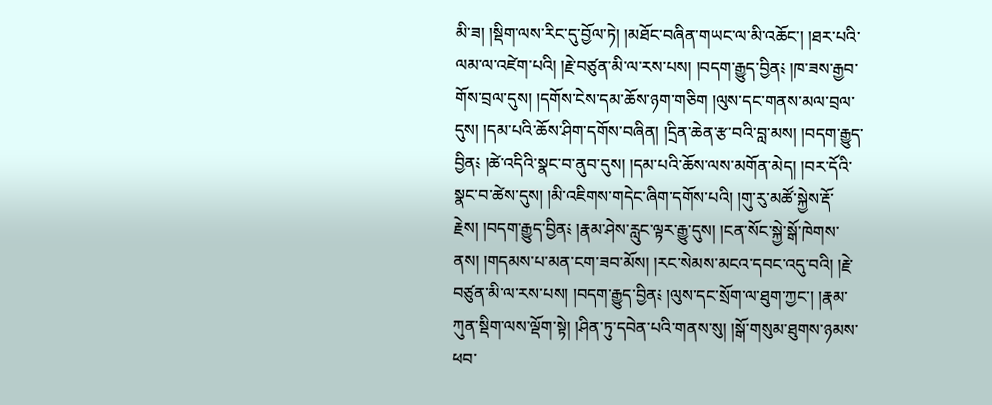མི་ཟ། །སྡིག་ལས་རིང་དུ་བྱོལ་ཏེ། །མཐོང་བཞིན་གཡང་ལ་མི་འཆོང་། །ཐར་པའི་ལམ་ལ་འཛེག་པའི། །རྗེ་བཙུན་མི་ལ་རས་པས། །བདག་རྒྱུད་བྱིན༴ །ཁ་ཟས་རྒྱབ་གོས་བྲལ་དུས། །དགོས་ངེས་དམ་ཆོས་ཉག་གཅིག །ལུས་དང་གནས་མལ་བྲལ་དུས། །དམ་པའི་ཆོས་ཤིག་དགོས་བཞིན། །དྲིན་ཆེན་རྩ་བའི་བླ་མས། །བདག་རྒྱུད་བྱིན༴ །ཚེ་འདིའི་སྣང་བ་ནུབ་དུས། །དམ་པའི་ཆོས་ལས་མགོན་མེད། །བར་དོའི་སྣང་བ་ཚེས་དུས། །མི་འཇིགས་གདེང་ཞིག་དགོས་པའི། །གུ་རུ་མཚོ་སྐྱེས་རྡོ་རྗེས། །བདག་རྒྱུད་བྱིན༴ །རྣམ་ཤེས་རླུང་ལྟར་རྒྱུ་དུས། །ངན་སོང་སྐྱེ་སྒོ་ཁེགས་ནས། །གདམས་པ་མན་ངག་ཟབ་མོས། །རང་སེམས་མངའ་དབང་འདུ་བའི། །རྗེ་བཙུན་མི་ལ་རས་པས། །བདག་རྒྱུད་བྱིན༴ །ལུས་དང་སྲོག་ལ་ཐུག་ཀྱང་། །རྣམ་ཀུན་སྡིག་ལས་ལྡོག་སྟེ། །ཤིན་ཏུ་དབེན་པའི་གནས་སུ། །སྒོ་གསུམ་ཐུགས་ཉམས་ཕབ་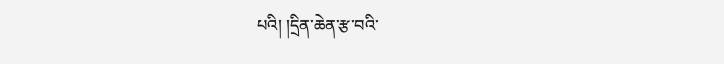པའི། །དྲིན་ཆེན་རྩ་བའི་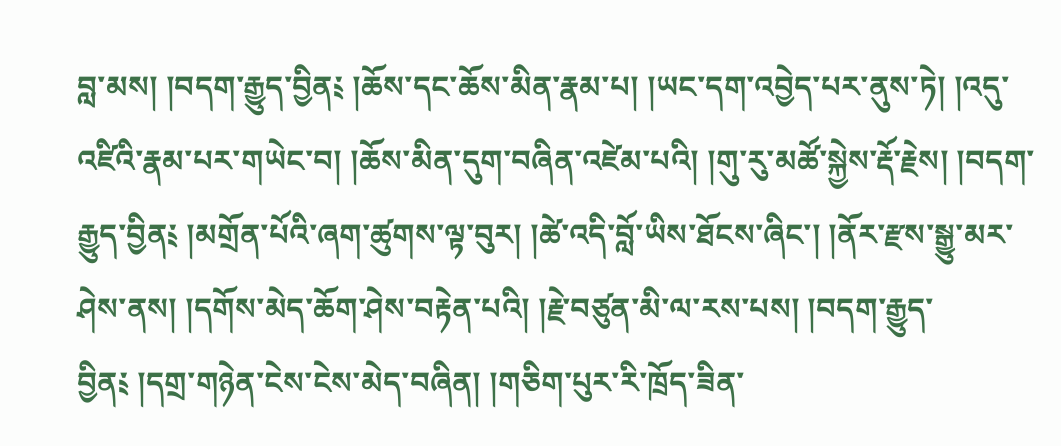བླ་མས། །བདག་རྒྱུད་བྱིན༴ །ཆོས་དང་ཆོས་མིན་རྣམ་པ། །ཡང་དག་འབྱེད་པར་ནུས་ཏེ། །འདུ་འཛིའི་རྣམ་པར་གཡེང་བ། །ཆོས་མིན་དུག་བཞིན་འཛེམ་པའི། །གུ་རུ་མཚོ་སྐྱེས་རྡོ་རྗེས། །བདག་རྒྱུད་བྱིན༴ །མགྲོན་པོའི་ཞག་ཚུགས་ལྟ་བུར། །ཚེ་འདི་བློ་ཡིས་ཐོངས་ཞིང་། །ནོར་རྫས་སྒྱུ་མར་ཤེས་ནས། །དགོས་མེད་ཆོག་ཤེས་བརྟེན་པའི། །རྗེ་བཙུན་མི་ལ་རས་པས། །བདག་རྒྱུད་བྱིན༴ །དགྲ་གཉེན་ངེས་ངེས་མེད་བཞིན། །གཅིག་པུར་རི་ཁྲོད་ཟིན་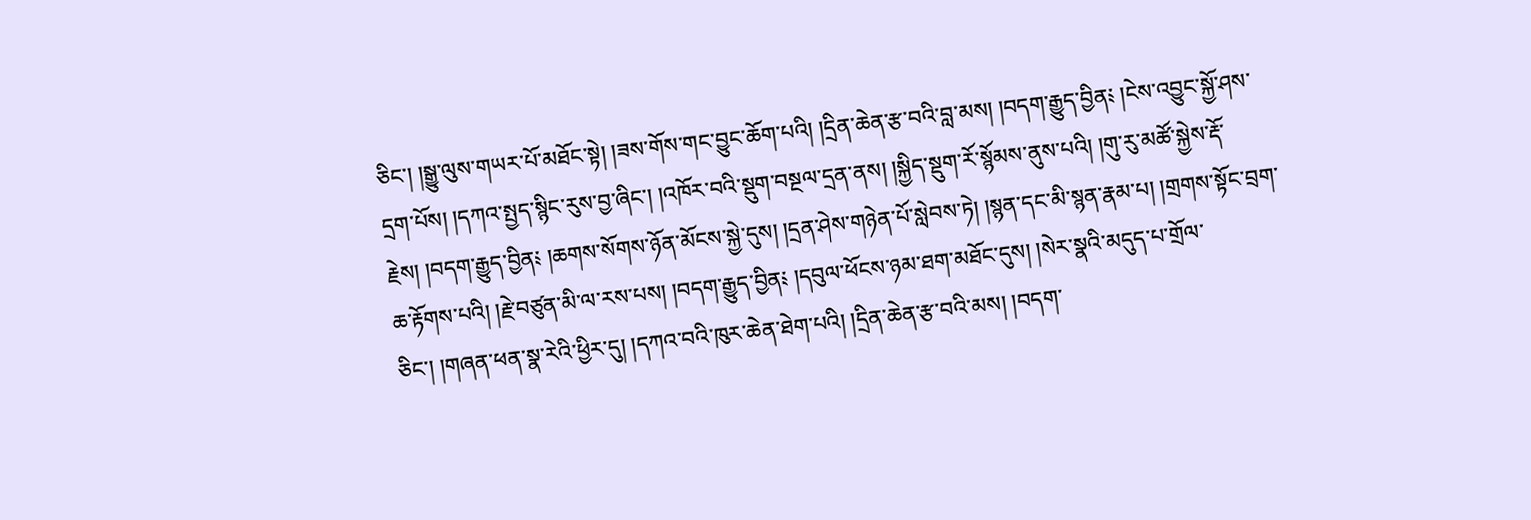ཅིང་། །སྒྱུ་ལུས་གཡར་པོ་མཐོང་སྟེ། །ཟས་གོས་གང་བྱུང་ཆོག་པའི། །དྲིན་ཆེན་རྩ་བའི་བླ་མས། །བདག་རྒྱུད་བྱིན༴ །ངེས་འབྱུང་སྐྱོ་ཤས་དྲག་པོས། །དཀའ་སྤྱད་སྙིང་རུས་བྱ་ཞིང་། །འཁོར་བའི་སྡུག་བསྔལ་དྲན་ནས། །སྐྱིད་སྡུག་རོ་སྙོམས་ནུས་པའི། །གུ་རུ་མཚོ་སྐྱེས་རྡོ་རྗེས། །བདག་རྒྱུད་བྱིན༴ །ཆགས་སོགས་ཉོན་མོངས་སྐྱེ་དུས། །དྲན་ཤེས་གཉེན་པོ་སླེབས་ཏེ། །སྙན་དང་མི་སྙན་རྣམ་པ། །གྲགས་སྟོང་བྲག་ཆ་རྟོགས་པའི། །རྗེ་བཙུན་མི་ལ་རས་པས། །བདག་རྒྱུད་བྱིན༴ །དབུལ་ཕོངས་ཉམ་ཐག་མཐོང་དུས། །སེར་སྣའི་མདུད་པ་གྲོལ་ཅིང་། །གཞན་ཕན་སྣ་རེའི་ཕྱིར་དུ། །དཀའ་བའི་ཁུར་ཆེན་ཐེག་པའི། །དྲིན་ཆེན་རྩ་བའི་མས། །བདག་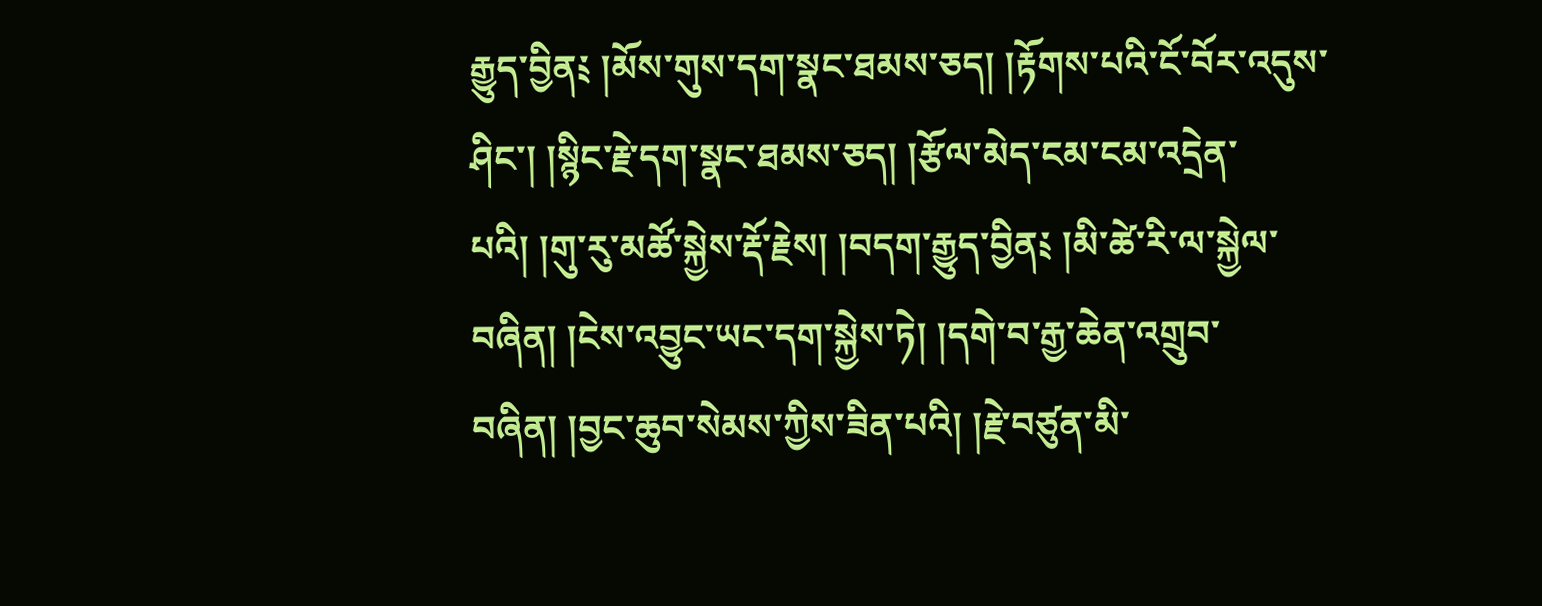རྒྱུད་བྱིན༴ །མོས་གུས་དག་སྣང་ཐམས་ཅད། །རྟོགས་པའི་ངོ་བོར་འདུས་ཤིང་། །སྙིང་རྗེ་དག་སྣང་ཐམས་ཅད། །རྩོལ་མེད་ངམ་ངམ་འདྲེན་པའི། །གུ་རུ་མཚོ་སྐྱེས་རྡོ་རྗེས། །བདག་རྒྱུད་བྱིན༴ །མི་ཚེ་རི་ལ་སྐྱེལ་བཞིན། །ངེས་འབྱུང་ཡང་དག་སྐྱེས་ཏེ། །དགེ་བ་རྒྱ་ཆེན་འགྲུབ་བཞིན། །བྱང་ཆུབ་སེམས་ཀྱིས་ཟིན་པའི། །རྗེ་བཙུན་མི་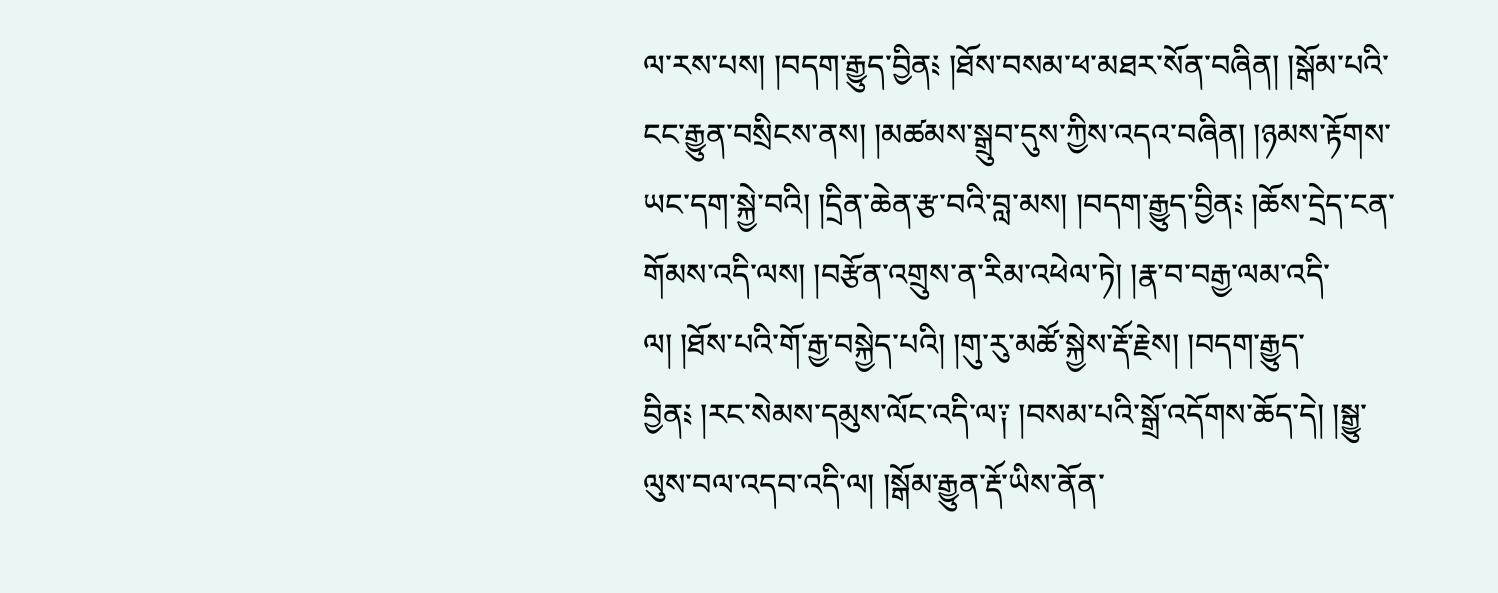ལ་རས་པས། །བདག་རྒྱུད་བྱིན༴ །ཐོས་བསམ་ཕ་མཐར་སོན་བཞིན། །སྒོམ་པའི་ངང་རྒྱུན་བསྲིངས་ནས། །མཚམས་སྒྲུབ་དུས་ཀྱིས་འདའ་བཞིན། །ཉམས་རྟོགས་ཡང་དག་སྐྱེ་བའི། །དྲིན་ཆེན་རྩ་བའི་བླ་མས། །བདག་རྒྱུད་བྱིན༴ །ཆོས་དྲེད་ངན་གོམས་འདི་ལས། །བརྩོན་འགྲུས་ན་རིམ་འཕེལ་ཏེ། །རྣ་བ་བརྒྱ་ལམ་འདི་ལ། །ཐོས་པའི་གོ་རྒྱ་བསྐྱེད་པའི། །གུ་རུ་མཚོ་སྐྱེས་རྡོ་རྗེས། །བདག་རྒྱུད་བྱིན༴ །རང་སེམས་དམུས་ལོང་འདི་ལ༑ །བསམ་པའི་སྒྲོ་འདོགས་ཆོད་དེ། །སྒྱུ་ལུས་བལ་འདབ་འདི་ལ། །སྒོམ་རྒྱུན་རྡོ་ཡིས་ནོན་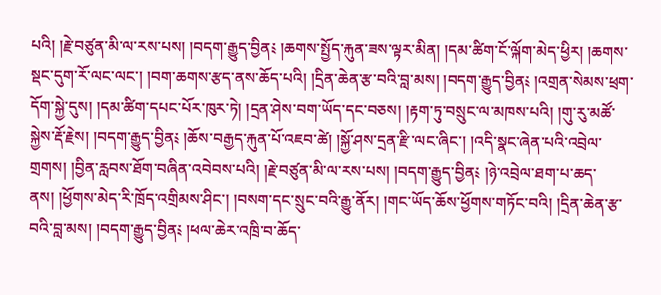པའི། །རྗེ་བཙུན་མི་ལ་རས་པས། །བདག་རྒྱུད་བྱིན༴ །ཆགས་སྤྱོད་རྐུན་ཟས་ལྟར་མིན། །དམ་ཚིག་ངོ་ལྐོག་མེད་ཕྱིར། །ཆགས་སྡང་དུག་རོ་ལང་ལང་། །བག་ཆགས་རྩད་ནས་ཆོད་པའི། །དྲིན་ཆེན་རྩ་བའི་བླ་མས། །བདག་རྒྱུད་བྱིན༴ །འགྲན་སེམས་ཕྲག་དོག་སྐྱེ་དུས། །དམ་ཚིག་དཔང་པོར་ཁུར་ཏེ། །དྲན་ཤེས་བག་ཡོད་དང་བཅས། །རྟག་ཏུ་བསྲུང་ལ་མཁས་པའི། །གུ་རུ་མཚོ་སྐྱེས་རྡོ་རྗེས། །བདག་རྒྱུད་བྱིན༴ །ཆོས་བརྒྱད་རྐུན་པོ་འཇབ་ཚེ། །སྐྱོ་ཤས་དྲན་རྫི་ལང་ཞིང་། །འདི་སྣང་ཞེན་པའི་འབྲེལ་གྲགས། །བྱིན་རླབས་ཐོག་བཞིན་འབེབས་པའི། །རྗེ་བཙུན་མི་ལ་རས་པས། །བདག་རྒྱུད་བྱིན༴ །ཉེ་འབྲེལ་ཐག་པ་ཆད་ནས། །ཕྱོགས་མེད་རི་ཁྲོད་འགྲིམས་ཤིང་། །བསག་དང་སྲུང་བའི་རྒྱུ་ནོར། །གང་ཡོད་ཆོས་ཕྱོགས་གཏོང་བའི། །དྲིན་ཆེན་རྩ་བའི་བླ་མས། །བདག་རྒྱུད་བྱིན༴ །ཕལ་ཆེར་འཁྲི་བ་ཆོད་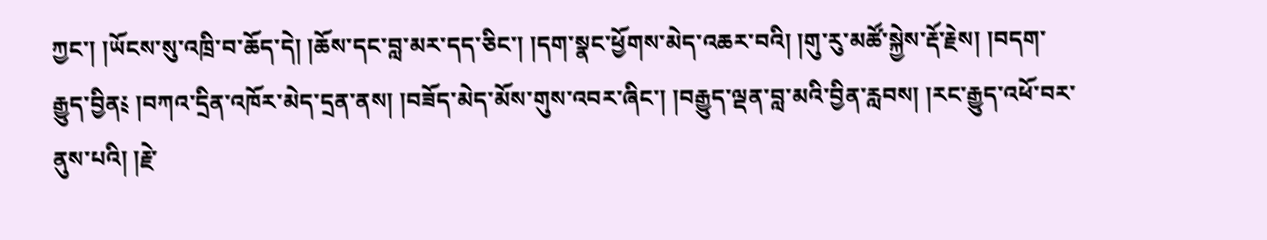ཀྱང་། །ཡོངས་སུ་འཁྲི་བ་ཆོད་དེ། །ཆོས་དང་བླ་མར་དད་ཅིང་། །དག་སྣང་ཕྱོགས་མེད་འཆར་བའི། །གུ་རུ་མཚོ་སྐྱེས་རྡོ་རྗེས། །བདག་རྒྱུད་བྱིན༴ །བཀའ་དྲིན་འཁོར་མེད་དྲན་ནས། །བཟོད་མེད་མོས་གུས་འབར་ཞིང་། །བརྒྱུད་ལྡན་བླ་མའི་བྱིན་རླབས། །རང་རྒྱུད་འཕོ་བར་ནུས་པའི། །རྗེ་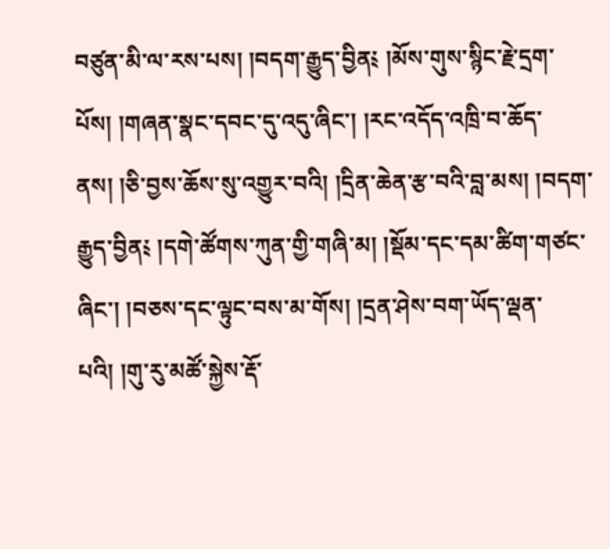བཙུན་མི་ལ་རས་པས། །བདག་རྒྱུད་བྱིན༴ །མོས་གུས་སྙིང་རྗེ་དྲག་པོས། །གཞན་སྣང་དབང་དུ་འདུ་ཞིང་། །རང་འདོད་འཁྲི་བ་ཆོད་ནས། །ཅི་བྱས་ཆོས་སུ་འགྱུར་བའི། །དྲིན་ཆེན་རྩ་བའི་བླ་མས། །བདག་རྒྱུད་བྱིན༴ །དགེ་ཚོགས་ཀུན་གྱི་གཞི་མ། །སྡོམ་དང་དམ་ཚིག་གཙང་ཞིང་། །བཅས་དང་ལྟུང་བས་མ་གོས། །དྲན་ཤེས་བག་ཡོད་ལྡན་པའི། །གུ་རུ་མཚོ་སྐྱེས་རྡོ་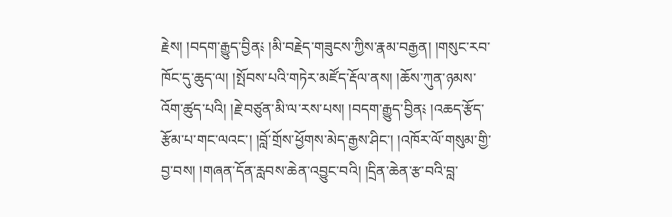རྗེས། །བདག་རྒྱུད་བྱིན༴ །མི་བརྗེད་གཟུངས་ཀྱིས་རྣམ་བརྒྱན། །གསུང་རབ་ཁོང་དུ་ཆུད་ལ། །སྤོབས་པའི་གཏེར་མཛོད་རྡོལ་ནས། །ཆོས་ཀུན་ཉམས་འོག་ཚུད་པའི། །རྗེ་བཙུན་མི་ལ་རས་པས། །བདག་རྒྱུད་བྱིན༴ །འཆད་རྩོད་རྩོམ་པ་གང་ལའང་། །བློ་གྲོས་ཕྱོགས་མེད་རྒྱས་ཤིང་། །འཁོར་ལོ་གསུམ་གྱི་བྱ་བས། །གཞན་དོན་རླབས་ཆེན་འབྱུང་བའི། །དྲིན་ཆེན་རྩ་བའི་བླ་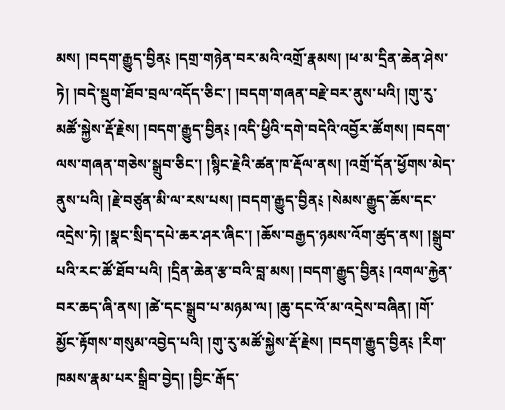མས། །བདག་རྒྱུད་བྱིན༴ །དགྲ་གཉེན་བར་མའི་འགྲོ་རྣམས། །ཕ་མ་དྲིན་ཆེན་ཤེས་ཏེ། །བདེ་སྡུག་ཐོབ་བྲལ་འདོད་ཅིང་། །བདག་གཞན་བརྗེ་བར་ནུས་པའི། །གུ་རུ་མཚོ་སྐྱེས་རྡོ་རྗེས། །བདག་རྒྱུད་བྱིན༴ །འདི་ཕྱིའི་དགེ་བདེའི་འབྱོར་ཚོགས། །བདག་ལས་གཞན་གཅེས་སྒྲུབ་ཅིང་། །སྙིང་རྗེའི་ཚན་ཁ་རྡོལ་ནས། །འགྲོ་དོན་ཕྱོགས་མེད་ནུས་པའི། །རྗེ་བཙུན་མི་ལ་རས་པས། །བདག་རྒྱུད་བྱིན༴ །སེམས་རྒྱུད་ཆོས་དང་འདྲེས་ཏེ། །སྣང་སྲིད་དཔེ་ཆར་ཤར་ཞིང་། །ཆོས་བརྒྱད་ཉམས་འོག་ཚུད་ནས། །སྒྲུབ་པའི་རང་ཚོ་ཐོབ་པའི། །དྲིན་ཆེན་རྩ་བའི་བླ་མས། །བདག་རྒྱུད་བྱིན༴ །འགལ་རྐྱེན་བར་ཆད་ཞི་ནས། །ཚེ་དང་སྒྲུབ་པ་མཉམ་ལ། །ཆུ་དང་འོ་མ་འདྲེས་བཞིན། །གོ་མྱོང་རྟོགས་གསུམ་འབྱེད་པའི། །གུ་རུ་མཚོ་སྐྱེས་རྡོ་རྗེས། །བདག་རྒྱུད་བྱིན༴ །རིག་ཁམས་རྣམ་པར་སྒྲིབ་བྱེད། །བྱིང་རྒོད་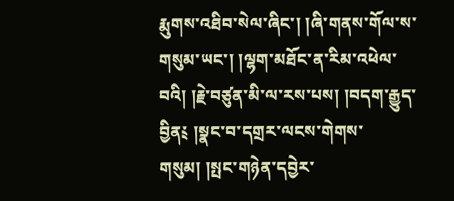རྨུགས་འཐིབ་སེལ་ཞིང་། །ཞི་གནས་གོལ་ས་གསུམ་ཡང་། །ལྷག་མཐོང་ན་རིམ་འཕེལ་བའི། །རྗེ་བཙུན་མི་ལ་རས་པས། །བདག་རྒྱུད་བྱིན༴ །སྣང་བ་དགྲར་ལངས་གེགས་གསུམ། །སྤང་གཉེན་དབྱེར་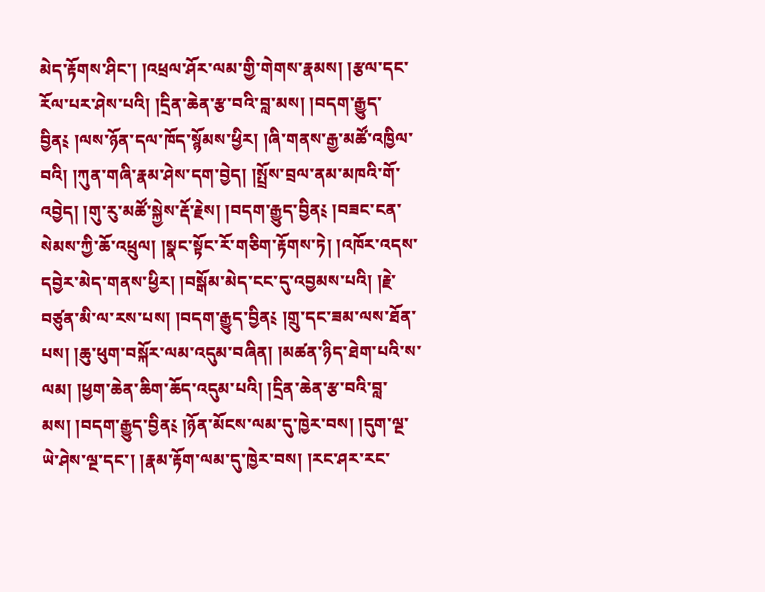མེད་རྟོགས་ཤིང་། །འཕྲལ་ཤོར་ལམ་གྱི་གེགས་རྣམས། །རྩལ་དང་རོལ་པར་ཤེས་པའི། །དྲིན་ཆེན་རྩ་བའི་བླ་མས། །བདག་རྒྱུད་བྱིན༴ །ལས་ཉོན་དལ་ཁོད་སྙོམས་ཕྱིར། །ཞི་གནས་རྒྱ་མཚོ་འཁྱིལ་བའི། །ཀུན་གཞི་རྣམ་ཤེས་དག་བྱེད། །སྤྲོས་བྲལ་ནམ་མཁའི་གོ་འབྱེད། །གུ་རུ་མཚོ་སྐྱེས་རྡོ་རྗེས། །བདག་རྒྱུད་བྱིན༴ །བཟང་ངན་སེམས་ཀྱི་ཆོ་འཕྲུལ། །སྣང་སྟོང་རོ་གཅིག་རྟོགས་ཏེ། །འཁོར་འདས་དབྱེར་མེད་གནས་ཕྱིར། །བསྒོམ་མེད་ངང་དུ་འབྱམས་པའི། །རྗེ་བཙུན་མི་ལ་རས་པས། །བདག་རྒྱུད་བྱིན༴ །གྲུ་དང་ཟམ་ལས་ཐོན་པས། །ཆུ་ཕུག་བསྐོར་ལམ་འདུམ་བཞིན། །མཚན་ཉིད་ཐེག་པའི་ས་ལམ། །ཕྱག་ཆེན་ཆིག་ཆོད་འདུམ་པའི། །དྲིན་ཆེན་རྩ་བའི་བླ་མས། །བདག་རྒྱུད་བྱིན༴ །ཉོན་མོངས་ལམ་དུ་ཁྱེར་བས། །དུག་ལྔ་ཡེ་ཤེས་ལྔ་དང་། །རྣམ་རྟོག་ལམ་དུ་ཁྱེར་བས། །རང་ཤར་རང་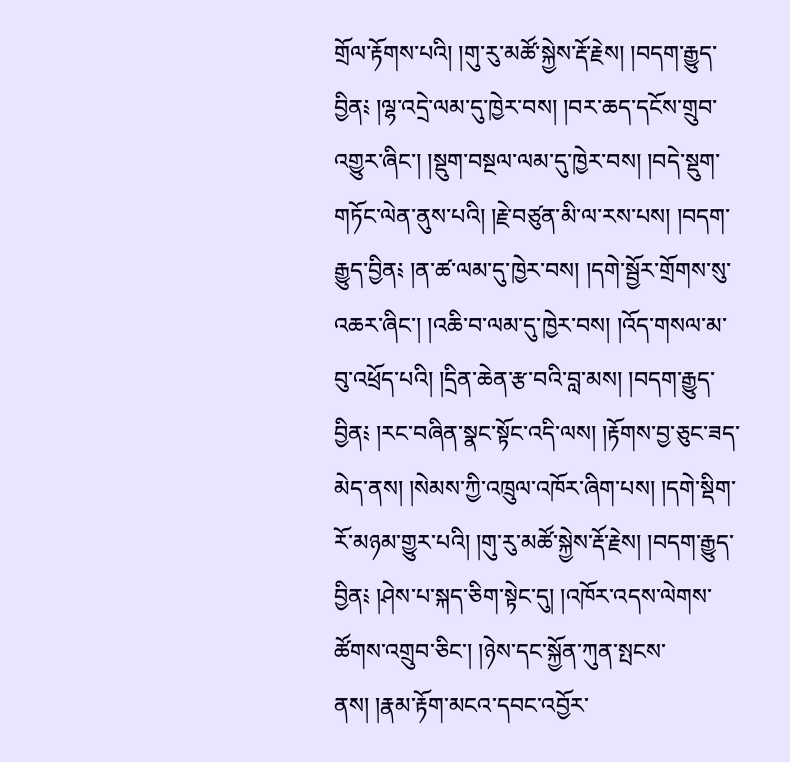གྲོལ་རྟོགས་པའི། །གུ་རུ་མཚོ་སྐྱེས་རྡོ་རྗེས། །བདག་རྒྱུད་བྱིན༴ །ལྷ་འདྲེ་ལམ་དུ་ཁྱེར་བས། །བར་ཆད་དངོས་གྲུབ་འགྱུར་ཞིང་། །སྡུག་བསྔལ་ལམ་དུ་ཁྱེར་བས། །བདེ་སྡུག་གཏོང་ལེན་ནུས་པའི། །རྗེ་བཙུན་མི་ལ་རས་པས། །བདག་རྒྱུད་བྱིན༴ །ན་ཚ་ལམ་དུ་ཁྱེར་བས། །དགེ་སྦྱོར་གྲོགས་སུ་འཆར་ཞིང་། །འཆི་བ་ལམ་དུ་ཁྱེར་བས། །འོད་གསལ་མ་བུ་འཕྲོད་པའི། །དྲིན་ཆེན་རྩ་བའི་བླ་མས། །བདག་རྒྱུད་བྱིན༴ །རང་བཞིན་སྣང་སྟོང་འདི་ལས། །རྟོགས་བྱ་ཅུང་ཟད་མེད་ནས། །སེམས་ཀྱི་འཁྲུལ་འཁོར་ཞིག་པས། །དགེ་སྡིག་རོ་མཉམ་གྱུར་པའི། །གུ་རུ་མཚོ་སྐྱེས་རྡོ་རྗེས། །བདག་རྒྱུད་བྱིན༴ །ཤེས་པ་སྐད་ཅིག་སྟེང་དུ། །འཁོར་འདས་ལེགས་ཚོགས་འགྲུབ་ཅིང་། །ཉེས་དང་སྐྱོན་ཀུན་སྤངས་ནས། །རྣམ་རྟོག་མངའ་དབང་འབྱོར་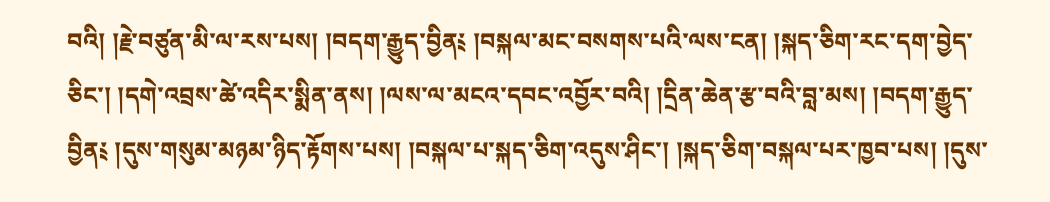བའི། །རྗེ་བཙུན་མི་ལ་རས་པས། །བདག་རྒྱུད་བྱིན༴ །བསྐལ་མང་བསགས་པའི་ལས་ངན། །སྐད་ཅིག་རང་དག་བྱེད་ཅིང་། །དགེ་འབྲས་ཚེ་འདིར་སྨིན་ནས། །ལས་ལ་མངའ་དབང་འབྱོར་བའི། །དྲིན་ཆེན་རྩ་བའི་བླ་མས། །བདག་རྒྱུད་བྱིན༴ །དུས་གསུམ་མཉམ་ཉིད་རྟོགས་པས། །བསྐལ་པ་སྐད་ཅིག་འདུས་ཤིང་། །སྐད་ཅིག་བསྐལ་པར་ཁྱབ་པས། །དུས་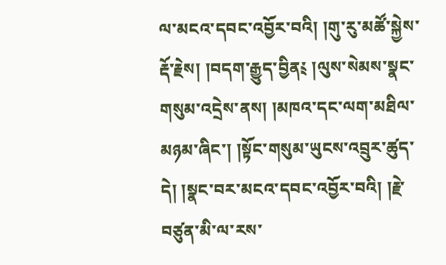ལ་མངའ་དབང་འབྱོར་བའི། །གུ་རུ་མཚོ་སྐྱེས་རྡོ་རྗེས། །བདག་རྒྱུད་བྱིན༴ །ལུས་སེམས་སྣང་གསུམ་འདྲེས་ནས། །མཁའ་དང་ལག་མཐིལ་མཉམ་ཞིང་། །སྟོང་གསུམ་ཡུངས་འབྲུར་ཚུད་དེ། །སྣང་བར་མངའ་དབང་འབྱོར་བའི། །རྗེ་བཙུན་མི་ལ་རས་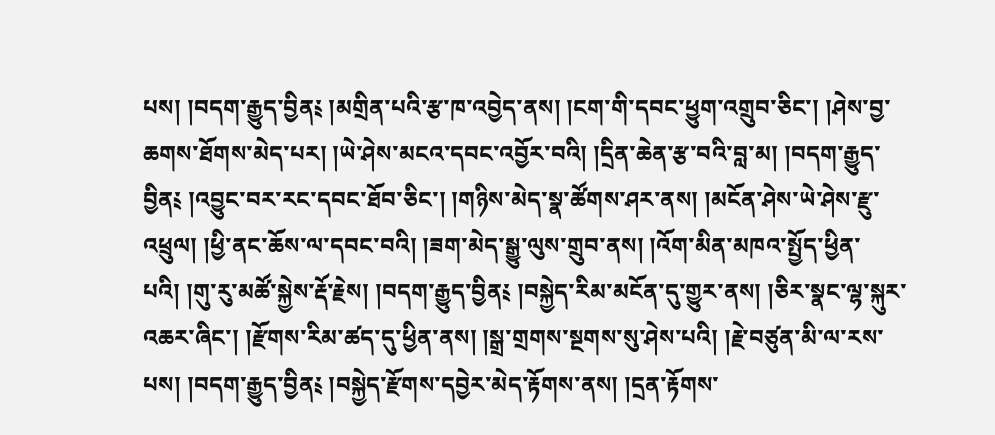པས། །བདག་རྒྱུད་བྱིན༴ །མགྲིན་པའི་རྩ་ཁ་འབྱེད་ནས། །ངག་གི་དབང་ཕྱུག་འགྲུབ་ཅིང་། །ཤེས་བྱ་ཆགས་ཐོགས་མེད་པར། །ཡེ་ཤེས་མངའ་དབང་འབྱོར་བའི། །དྲིན་ཆེན་རྩ་བའི་བླ་མ། །བདག་རྒྱུད་བྱིན༴ །འབྱུང་བར་རང་དབང་ཐོབ་ཅིང་། །གཉིས་མེད་སྣ་ཚོགས་ཤར་ནས། །མངོན་ཤེས་ཡེ་ཤེས་རྫུ་འཕྲུལ། །ཕྱི་ནང་ཆོས་ལ་དབང་བའི། །ཟག་མེད་སྒྱུ་ལུས་གྲུབ་ནས། །འོག་མིན་མཁའ་སྤྱོད་ཕྱིན་པའི། །གུ་རུ་མཚོ་སྐྱེས་རྡོ་རྗེས། །བདག་རྒྱུད་བྱིན༴ །བསྐྱེད་རིམ་མངོན་དུ་གྱུར་ནས། །ཅིར་སྣང་ལྷ་སྐུར་འཆར་ཞིང་། །རྫོགས་རིམ་ཚད་དུ་ཕྱིན་ནས། །སྒྲ་གྲགས་སྔགས་སུ་ཤེས་པའི། །རྗེ་བཙུན་མི་ལ་རས་པས། །བདག་རྒྱུད་བྱིན༴ །བསྐྱེད་རྫོགས་དབྱེར་མེད་རྟོགས་ནས། །དྲན་རྟོགས་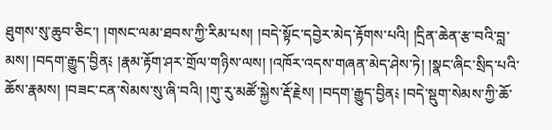ཐུགས་སུ་ཆུབ་ཅིང་། །གསང་ལམ་ཐབས་ཀྱི་རིམ་པས། །བདེ་སྟོང་དབྱེར་མེད་རྟོགས་པའི། །དྲིན་ཆེན་རྩ་བའི་བླ་མས། །བདག་རྒྱུད་བྱིན༴ །རྣམ་རྟོག་ཤར་གྲོལ་གཉིས་ལས། །འཁོར་འདས་གཞན་མེད་ཤེས་ཏེ། །སྣང་ཞིང་སྲིད་པའི་ཆོས་རྣམས། །བཟང་ངན་སེམས་སུ་ཞི་བའི། །གུ་རུ་མཚོ་སྐྱེས་རྡོ་རྗེས། །བདག་རྒྱུད་བྱིན༴ །བདེ་སྡུག་སེམས་ཀྱི་ཆོ་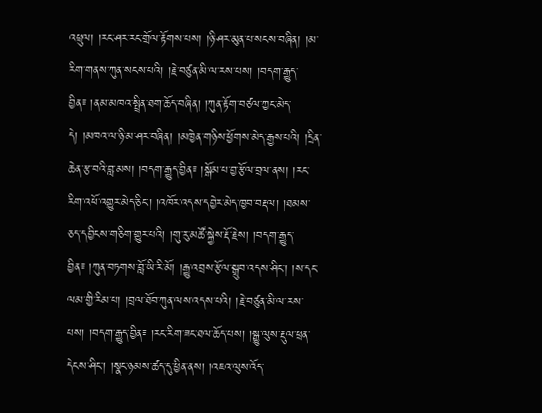འཕྲུལ། །རང་ཤར་རང་གྲོལ་རྟོགས་པས། །ཉི་ཤར་མུན་པ་སངས་བཞིན། །མ་རིག་གནས་ཀུན་སངས་པའི། །རྗེ་བཙུན་མི་ལ་རས་པས། །བདག་རྒྱུད་བྱིན༴ །ནམ་མཁའ་སྤྲིན་ཐག་ཆོད་བཞིན། །ཀུན་རྟོག་བཙལ་ཀྱང་མེད་དེ། །མཁའ་ལ་ཉི་མ་ཤར་བཞིན། །མཁྱེན་གཉིས་ཕྱོགས་མེད་རྒྱས་པའི། །དྲིན་ཆེན་རྩ་བའི་བླ་མས། །བདག་རྒྱུད་བྱིན༴ །སྒོམ་པ་བྱ་རྩོལ་བྲལ་ནས། །རང་རིག་འཕོ་འགྱུར་མེད་ཅིང་། །འཁོར་འདས་དབྱེར་མེད་ཁྱབ་བརྡལ། །ཐམས་ཅད་དབྱིངས་གཅིག་གྱུར་པའི། །གུ་རུ་མཚོ་སྐྱེས་རྡོ་རྗེས། །བདག་རྒྱུད་བྱིན༴ །ཀུན་བཏགས་བློ་ཡི་རི་མོ། །རྒྱུ་འབྲས་རྩོལ་སྒྲུབ་འདས་ཤིང་། །ས་དང་ལམ་གྱི་རིམ་པ། །བྲལ་ཐོབ་ཀུན་ལས་འདས་པའི། །རྗེ་བཙུན་མི་ལ་རས་པས། །བདག་རྒྱུད་བྱིན༴ །རང་རིག་ཟང་ཐལ་ཆོད་པས། །སྒྱུ་ལུས་རྡུལ་ཕྲན་དེངས་ཤིང་། །སྣང་ཉམས་ཚད་དུ་ཕྱིན་ནས། །འཇའ་ལུས་འོད་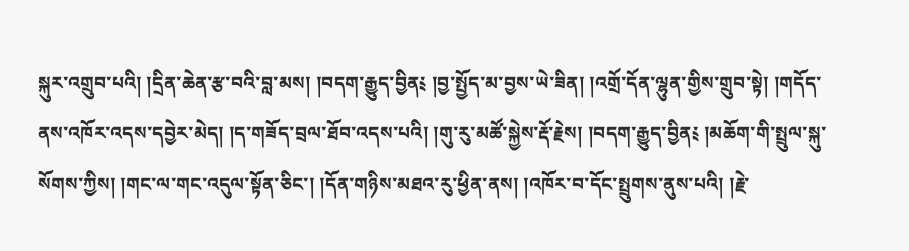སྐུར་འགྲུབ་པའི། །དྲིན་ཆེན་རྩ་བའི་བླ་མས། །བདག་རྒྱུད་བྱིན༴ །བྱ་སྤྱོད་མ་བྱས་ཡེ་ཟིན། །འགྲོ་དོན་ལྷུན་གྱིས་གྲུབ་སྟེ། །གདོད་ནས་འཁོར་འདས་དབྱེར་མེད། །ད་གཟོད་བྲལ་ཐོབ་འདས་པའི། །གུ་རུ་མཚོ་སྐྱེས་རྡོ་རྗེས། །བདག་རྒྱུད་བྱིན༴ །མཆོག་གི་སྤྲུལ་སྐུ་སོགས་ཀྱིས། །གང་ལ་གང་འདུལ་སྟོན་ཅིང་། །དོན་གཉིས་མཐའ་རུ་ཕྱིན་ནས། །འཁོར་བ་དོང་སྤྲུགས་ནུས་པའི། །རྗེ་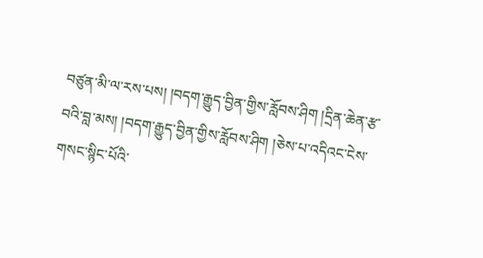བཙུན་མི་ལ་རས་པས། །བདག་རྒྱུད་བྱིན་གྱིས་རློབས་ཤིག །དྲིན་ཆེན་རྩ་བའི་བླ་མས། །བདག་རྒྱུད་བྱིན་གྱིས་རློབས་ཤིག །ཅེས་པ་འདིའང་ངེས་གསང་སྙིང་པོའི་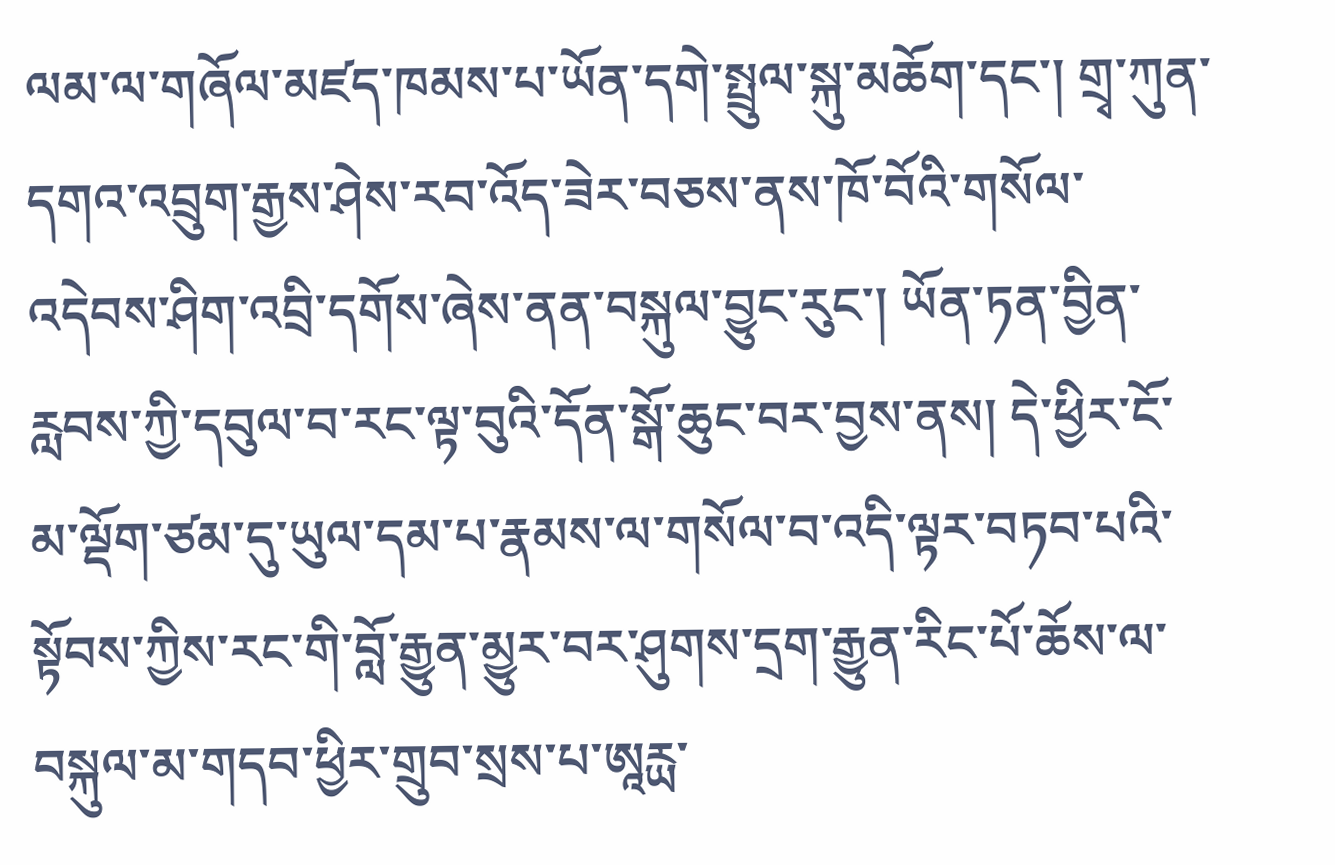ལམ་ལ་གཞོལ་མཛད་ཁམས་པ་ཡོན་དགེ་སྤྲུལ་སྐུ་མཆོག་དང་། གྲྭ་ཀུན་དགའ་འབྲུག་རྒྱས་ཤེས་རབ་འོད་ཟེར་བཅས་ནས་ཁོ་བོའི་གསོལ་འདེབས་ཤིག་འབྲི་དགོས་ཞེས་ནན་བསྐུལ་བྱུང་རུང་། ཡོན་ཏན་བྱིན་རླབས་ཀྱི་དབུལ་བ་རང་ལྟ་བུའི་དོན་སྒོ་ཆུང་བར་བྱས་ནས། དེ་ཕྱིར་ངོ་མ་ལྡོག་ཙམ་དུ་ཡུལ་དམ་པ་རྣམས་ལ་གསོལ་བ་འདི་ལྟར་བཏབ་པའི་སྟོབས་ཀྱིས་རང་གི་བློ་རྒྱུན་མྱུར་བར་ཤུགས་དྲག་རྒྱུན་རིང་པོ་ཆོས་ལ་བསྐུལ་མ་གདབ་ཕྱིར་གྲུབ་སྲས་པ་ཨཱརྻ་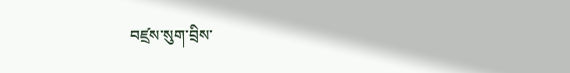བཛྲས་སུག་བྲིས་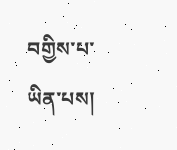བགྱིས་པ་ཡིན་པས།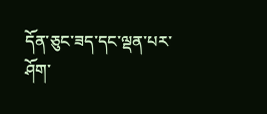དོན་ཅུང་ཟད་དང་ལྡན་པར་ཤོག་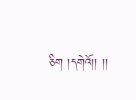ཅིག །དགེའོ།། །།